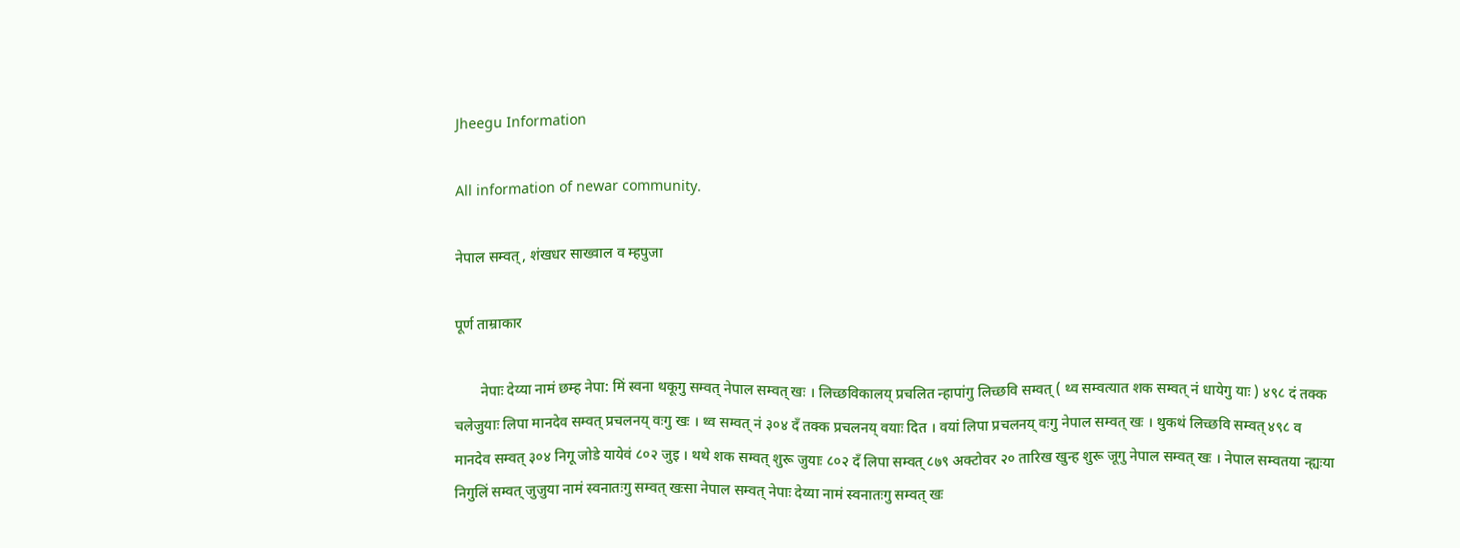Jheegu Information

All information of newar community.

नेपाल सम्वत्, शंखधर साख्वाल व म्हपुजा

पूर्ण ताम्राकार

       नेपाः देय्या नामं छम्ह नेपा: मिं स्वना थकूगु सम्वत् नेपाल सम्वत् खः । लिच्छविकालय् प्रचलित न्हापांगु लिच्छवि सम्वत् ( थ्व सम्वत्यात शक सम्वत् नं धायेगु याः ) ४९८ दं तक्क चलेजुयाः लिपा मानदेव सम्वत् प्रचलनय् वःगु खः । थ्व सम्वत् नं ३०४ दँ तक्क प्रचलनय् वयाः दित । वयां लिपा प्रचलनय् वःगु नेपाल सम्वत् खः । थुकथं लिच्छवि सम्वत् ४९८ व मानदेव सम्वत् ३०४ निगू जोडे यायेवं ८०२ जुइ । थथे शक सम्वत् शुरू जुयाः ८०२ दँ लिपा सम्वत् ८७९ अक्टोवर २० तारिख खुन्ह शुरू जूगु नेपाल सम्वत् खः । नेपाल सम्वतया न्ह्यःया निगुलिं सम्वत् जुजुया नामं स्वनातःगु सम्वत् खःसा नेपाल सम्वत् नेपाः देय्या नामं स्वनातःगु सम्वत् खः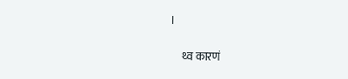।

     थ्व कारणं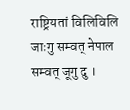राष्ट्रियतां विलिविलि जाःगु सम्वत् नेपाल सम्वत् जूगु दु ।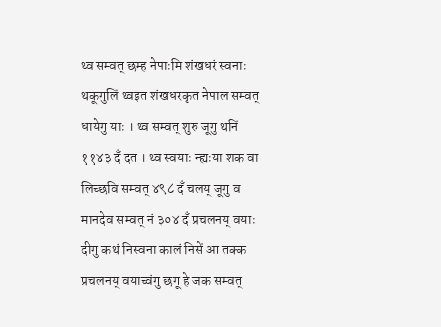थ्व सम्वत् छम्ह नेपाःमि शंखधरं स्वनाः थकूगुलिं थ्वइत शंखधरकृत नेपाल सम्वत् धायेगु याः । थ्व सम्वत् शुरु जूगु थनिं ११४३ दँ दत । थ्व स्वयाः न्ह्यःया शक वा लिच्छवि सम्वत् ४९८ दँ चलय् जूगु व मानदेव सम्वत् नं ३०४ दँ प्रचलनय् वयाः दीगु कथं निस्वना कालं निसें आ तक्क प्रचलनय् वयाच्वंगु छगू हे जक सम्वत्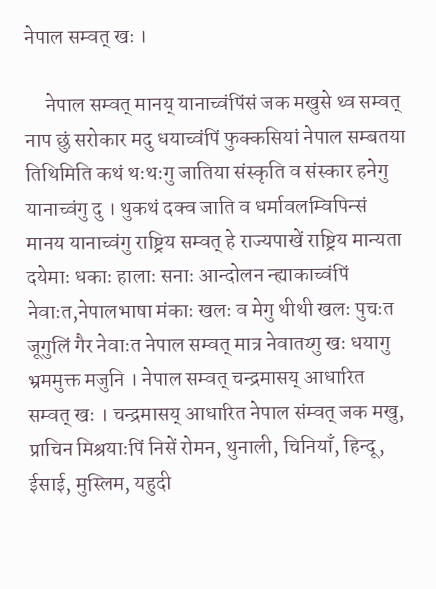नेपाल सम्वत् खः ।

     नेपाल सम्वत् मानय् यानाच्वंपिंसं जक मखुसे थ्व सम्वत् नाप छुं सरोकार मदु धयाच्वंपिं फुक्कसियां नेपाल सम्बतया तिथिमिति कथं थःथःगु जातिया संस्कृति व संस्कार हनेगु यानाच्वंगु दु । थुकथं दक्व जाति व धर्मावलम्विपिन्सं मानय यानाच्वंगु राष्ट्रिय सम्वत् हे राज्यपाखें राष्ट्रिय मान्यता दयेमाः धकाः हालाः सनाः आन्दोलन न्ह्याकाच्वंपिं नेवाःत,नेपालभाषा मंकाः खलः व मेगु थीथी खलः पुचःत जूगुलिं गैर नेवाःत नेपाल सम्वत् मात्र नेवातय्गु खः धयागु भ्रममुक्त मजुनि । नेपाल सम्वत् चन्द्रमासय् आधारित सम्वत् खः । चन्द्रमासय् आधारित नेपाल संम्वत् जक मखु, प्राचिन मिश्रयाःपिं निसें रोमन, थुनाली, चिनियाँ, हिन्दू, ईसाई, मुस्लिम, यहुदी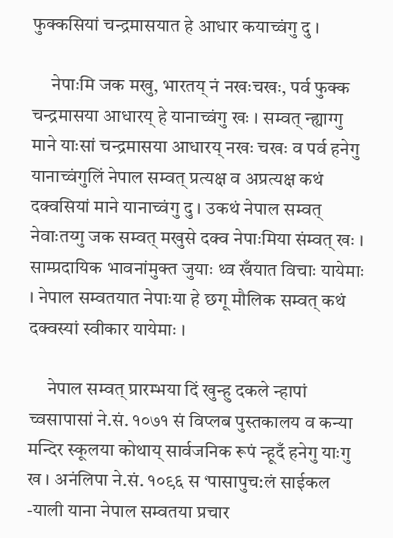फुक्कसियां चन्द्रमासयात हे आधार कयाच्वंगु दु ।

     नेपाःमि जक मखु, भारतय् नं नखःचखः, पर्व फुक्क चन्द्रमासया आधारय् हे यानाच्वंगु खः । सम्वत् न्ह्याग्गु माने याःसां चन्द्रमासया आधारय् नखः चखः व पर्व हनेगु यानाच्वंगुलिं नेपाल सम्वत् प्रत्यक्ष व अप्रत्यक्ष कथं दक्वसियां माने यानाच्वंगु दु । उकथं नेपाल सम्वत् नेवाःतय्गु जक सम्वत् मखुसे दक्व नेपाःमिया संम्वत् खः । साम्प्रदायिक भावनांमुक्त जुयाः थ्व खँयात विचाः यायेमाः । नेपाल सम्वतयात नेपाःया हे छगू मौलिक सम्वत् कथं दक्वस्यां स्वीकार यायेमाः ।

     नेपाल सम्वत् प्रारम्भया दिं खुन्हु दकले न्हापां च्वसापासां ने.सं. १०७१ सं विप्लब पुस्तकालय व कन्या मन्दिर स्कूलया कोथाय् सार्वजनिक रूपं न्हूदँ हनेगु याःगु ख । अनंलिपा ने.सं. १०९६ स ‘पासापुच:लं साईकल -याली याना नेपाल सम्वतया प्रचार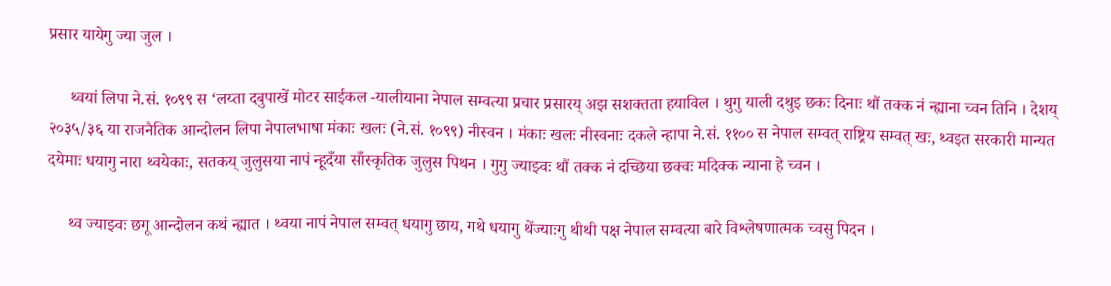प्रसार यायेगु ज्या जुल ।

     थ्वयां लिपा ने.सं. १०९९ स ‘लय्ता दबुपाखें मोटर साईकल -यालीयाना नेपाल सम्वत्या प्रचार प्रसारय् अझ सशक्तता हयाविल । थुगु याली दथुइ छकः दिनाः थौं तक्क नं न्ह्याना च्वन तिनि । देशय् २०३५/३६ या राजनैतिक आन्दोलन लिपा नेपालभाषा मंकाः खलः (ने.सं. १०९९) नीस्वन । मंकाः खलः नीस्वनाः दकले न्हापा ने.सं. ११०० स नेपाल सम्वत् राष्ट्रिय सम्वत् खः, थ्वइत सरकारी मान्यत दयेमाः धयागु नारा थ्वयेकाः, सतकय् जुलुसया नापं न्हूदँया साँस्कृतिक जुलुस पिथन । गुगु ज्याझ्वः थौं तक्क नं दच्छिया छक्वः मदिक्क न्याना हे च्वन ।

     थ्व ज्याझ्वः छगू आन्दोलन कथं न्ह्यात । थ्वया नापं नेपाल सम्वत् धयागु छाय, गथे धयागु थेंज्याःगु थीथी पक्ष नेपाल सम्वत्या बारे विश्लेषणात्मक च्वसु पिदन ।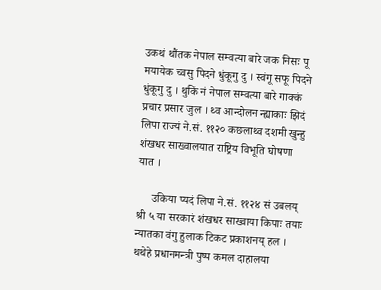उकथं थौंतक नेपाल सम्वत्या बारे जक निसः पू मयायेक च्वसु पिदने धुंकूगु दु । स्वंगू सफू पिदने धुंकूगु दु । थुकिं नं नेपाल सम्वत्या बारे गाक्कं प्रचार प्रसार जुल । थ्व आन्दोलन न्ह्याकाः झिदं लिपा राज्यं ने.सं. ११२० कछलाथ्व दशमी खुन्हु शंखधर साख्वालयात राष्ट्रिय विभूति घोषणा यात ।

     उकिया प्यदं लिपा ने.सं. ११२४ सं उबलय् श्री ५ या सरकारं शंखधर साख्वाया किपाः तयाः न्यातका वंगु हुलाक टिकट प्रकाशनय् हल । थथेहे प्रधानमन्त्री पुष्प कमल दाहालया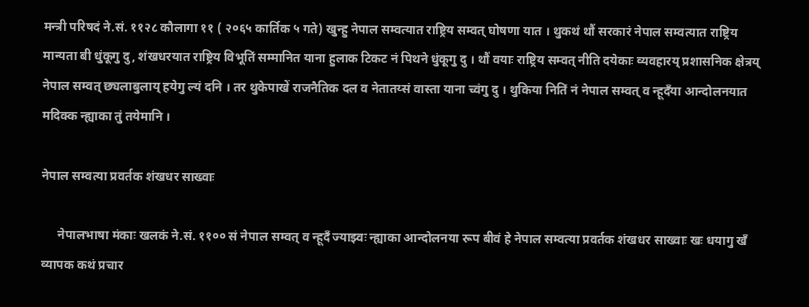मन्त्री परिषदं ने.सं. ११२८ कौलागा ११ ( २०६५ कार्तिक ५ गते) खुन्हु नेपाल सम्वत्यात राष्ट्रिय सम्वत् घोषणा यात । थुकथं थौं सरकारं नेपाल सम्वत्यात राष्ट्रिय मान्यता बी धुंकूगु दु, शंखधरयात राष्ट्रिय विभूतिं सम्मानित याना हुलाक टिकट नं पिथने धुंकूगु दु । थौं वयाः राष्ट्रिय सम्वत् नीति दयेकाः व्यवहारय् प्रशासनिक क्षेत्रय् नेपाल सम्वत् छ्यलाबुलाय् हयेगु ल्यं दनि । तर थुकेपाखें राजनैतिक दल व नेतातय्सं वास्ता याना च्वंगु दु । थुकिया नितिं नं नेपाल सम्वत् व न्हूदँया आन्दोलनयात मदिक्क न्ह्याका तुं तयेमानि ।

नेपाल सम्वत्या प्रवर्तक शंखधर साख्वाः

     नेपालभाषा मंकाः खलकं ने.सं. ११०० सं नेपाल सम्वत् व न्हूदँ ज्याझ्वः न्ह्याका आन्दोलनया रूप बीवं हे नेपाल सम्वत्या प्रवर्तक शंखधर साख्वाः खः धयागु खँ व्यापक कथं प्रचार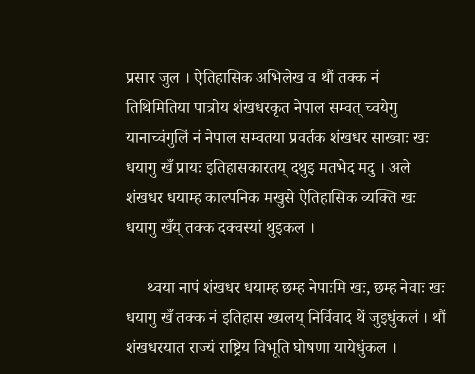प्रसार जुल । ऐतिहासिक अभिलेख व थौं तक्क नं तिथिमितिया पात्रोय शंखधरकृत नेपाल सम्वत् च्वयेगु यानाच्वंगुलिं नं नेपाल सम्वतया प्रवर्तक शंखधर साख्वाः खः धयागु खँ प्रायः इतिहासकारतय् दथुइ मतभेद मदु । अले शंखधर धयाम्ह काल्पनिक मखुसे ऐतिहासिक व्यक्ति खः धयागु खँय् तक्क दक्वस्यां थुइकल ।

     थ्वया नापं शंखधर धयाम्ह छम्ह नेपाःमि खः, छम्ह नेवाः खः धयागु खँ तक्क नं इतिहास ख्यलय् निर्विवाद थें जुइधुंकलं । थौं शंखधरयात राज्यं राष्ट्रिय विभूति घोषणा यायेधुंकल ।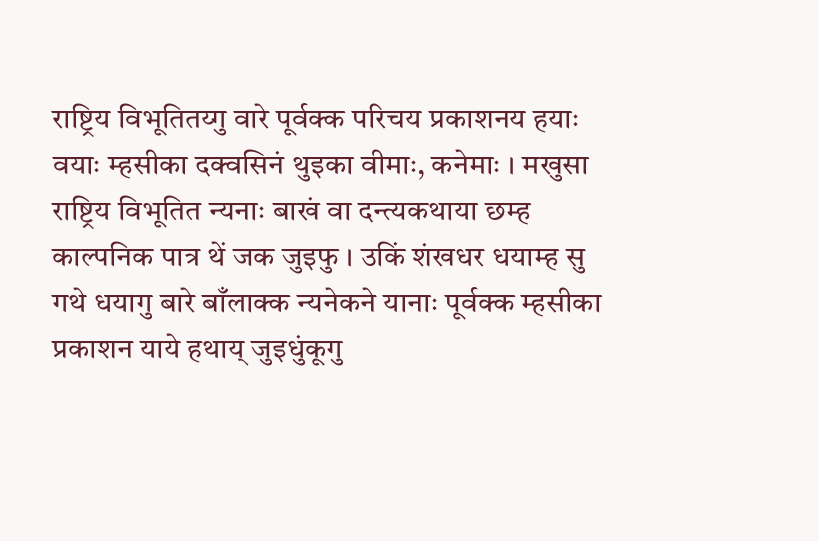राष्ट्रिय विभूतितय्गु वारे पूर्वक्क परिचय प्रकाशनय हयाः वयाः म्हसीका दक्वसिनं थुइका वीमाः, कनेमाः । मखुसा राष्ट्रिय विभूतित न्यनाः बाखं वा दन्त्यकथाया छम्ह काल्पनिक पात्र थें जक जुइफु । उकिं शंखधर धयाम्ह सु गथे धयागु बारे बाँलाक्क न्यनेकने यानाः पूर्वक्क म्हसीका प्रकाशन याये हथाय् जुइधुंकूगु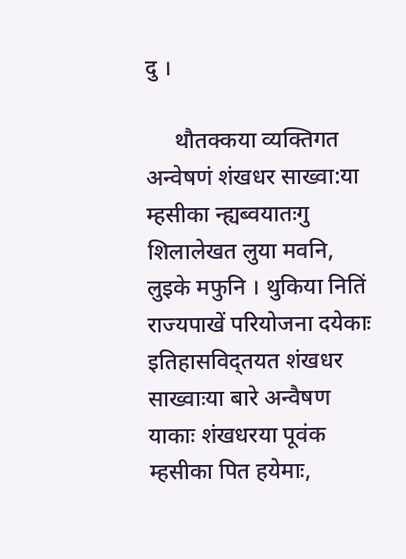दु ।

     थौतक्कया व्यक्तिगत अन्वेषणं शंखधर साख्वा:या म्हसीका न्ह्यब्वयातःगु शिलालेखत लुया मवनि, लुइके मफुनि । थुकिया नितिं राज्यपाखें परियोजना दयेकाः इतिहासविद्तयत शंखधर साख्वाःया बारे अन्वैषण याकाः शंखधरया पूवंक म्हसीका पित हयेमाः,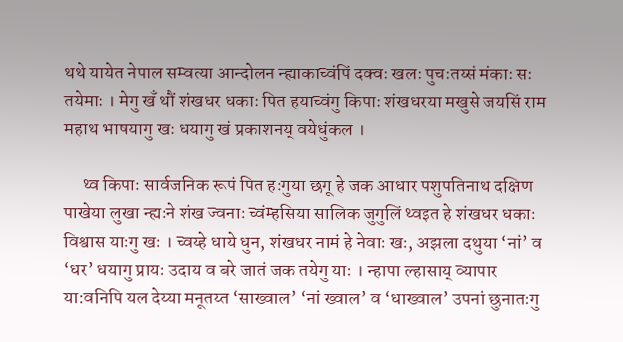थथे यायेत नेपाल सम्वत्या आन्दोलन न्ह्याकाच्वंपिं दक्वः खलः पुचःतय्सं मंकाः सः तयेमाः । मेगु खँ थौं शंखधर धकाः पित हयाच्वंगु किपाः शंखधरया मखुसे जयसिं राम महाथ भाषयागु खः धयागु खं प्रकाशनय् वयेधुंकल ।

     थ्व किपाः सार्वजनिक रूपं पित हःगुया छगू हे जक आधार पशुपतिनाथ दक्षिण पाखेया लुखा न्ह्यःने शंख ज्वनाः च्वंम्हसिया सालिक जुगुलिं थ्वइत हे शंखधर धकाः विश्वास याःगु खः । च्वय्हे धाये धुन, शंखधर नामं हे नेवाः खः, अझला दथुया ‘नां’ व ‘धर’ धयागु प्रायः उदाय व बरे जातं जक तयेगु याः । न्हापा ल्हासाय् व्यापार या:वनिपि यल देय्या मनूतय्त ‘साख्वाल’ ‘नां ख्वाल’ व ‘धाख्वाल’ उपनां छुनातःगु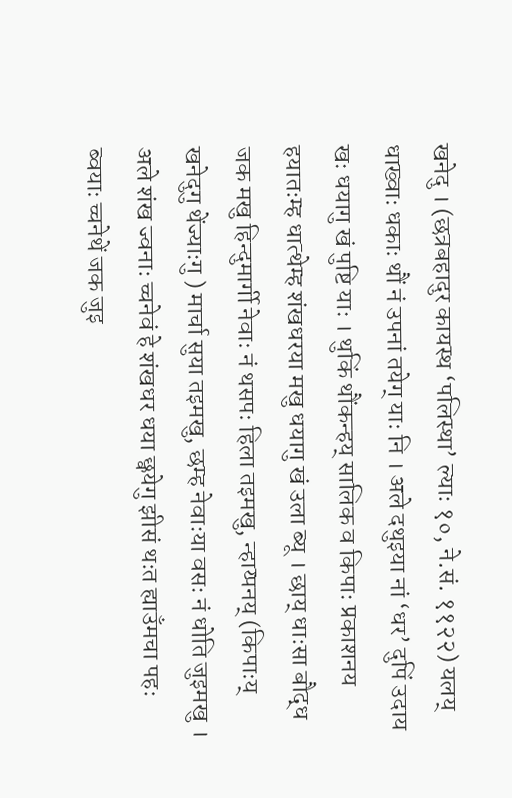खनेदु । (छत्रबहादुर कायस्थ ‘पलिस्था’ ल्याः १०, ने.सं. ११२२) यलय् धाख्वाः धकाः थौं नं उपनां तयेग् याः नि । अले दथुइया नां ‘धर’ दुपिं उदाय खः धयागु खं पुष्टि याः । थुकिं थौंकन्हय् सालिक व किपाः प्रकाशनय हयातःम्ह धात्थेम्ह शंखधरया मखु धयागु खं उला ब्यू । छाय् धाःसा बौद्ध जक मखु हिन्दुमार्गी नेवाः नं थसपः हिला तइमखु, न्हाय्पनय् (किपाःय् खनेदुगु थेंज्याःगु ) मार्चा सुया तइमखु, छम्ह नेवाःया वसः नं धोति जुइमखु । अले शंख ज्वनाः च्चनेवं हे शंखधर धया छ्वयेगु झीसं थःत ह्याउँमचा पहः ब्वयाः च्चनेथें जक जुइ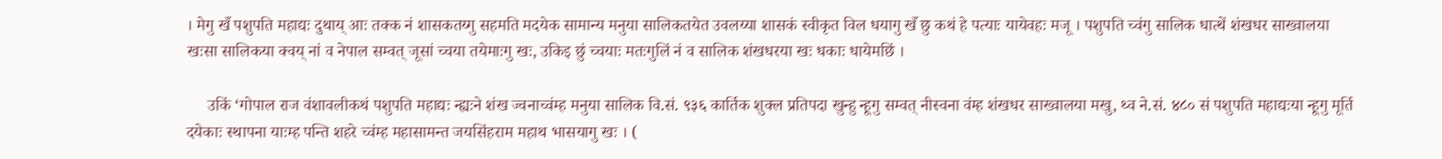। मेगु खँ पशुपति महाद्यः दुथाय् आः तक्क नं शासकतय्गु सहमति मदयेक सामान्य मनुया सालिकतयेत उवलय्या शासकं स्वीकृत विल धयागु खँ छु कथं हे पत्याः यायेवहः मजू । पशुपति च्वंगु सालिक धात्थें शंखधर साख्वालया खःसा सालिकया क्वय् नां व नेपाल सम्वत् जूसां च्चया तयेमाःगु खः, उकिइ छुं च्चयाः मतःगुलिं नं व सालिक शंखधरया खः धकाः धायेमछिं ।

     उकिं ‘गोपाल राज वंशावलीकथं पशुपति महाद्यः न्ह्यःने शंख ज्वनाच्वंम्ह मनुया सालिक वि.सं. ९३६ कार्तिक शुक्ल प्रतिपदा खुन्हु न्हूगु सम्वत् नीस्वना वंम्ह शंखधर साख्वालया मखु, थ्व ने.सं. ४८० सं पशुपति महाद्यःया न्हूगु मूर्ति दयेकाः स्थापना याःम्ह पन्ति शहरे च्वंम्ह महासामन्त जयसिंहराम महाथ भासयागु खः । (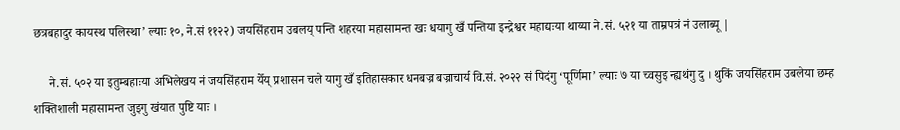छत्रबहादुर कायस्थ पलिस्था’ ल्याः १०, ने.सं ११२२) जयसिंहराम उबलय् पन्ति शहरया महासामन्त खः धयागु खँ पन्तिया इन्द्रेश्वर महाद्यःया थाय्या ने.सं. ५२१ या ताम्रपत्रं नं उलाब्यू |

     ने.सं. ५०२ या इतुम्बहाःया अभिलेखय नं जयसिंहराम येँय् प्रशासन चले यागु खँ इतिहासकार धनबज्र बज्राचार्य वि.सं. २०२२ सं पिदंगु ‘पूर्णिमा’ ल्याः ७ या च्वसुइ न्ह्यथंगु दु । थुकिं जयसिंहराम उबलेया छम्ह शक्तिशाली महासामन्त जुइगु खंयात पुष्टि याः ।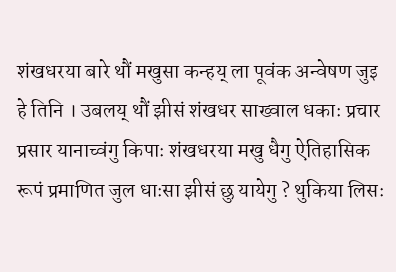शंखधरया बारे थौं मखुसा कन्हय् ला पूवंक अन्वेषण जुइ हे तिनि । उबलय् थौं झीसं शंखधर साख्वाल धकाः प्रचार प्रसार यानाच्वंगु किपाः शंखधरया मखु धैगु ऐतिहासिक रूपं प्रमाणित जुल धाःसा झीसं छु यायेगु ? थुकिया लिसः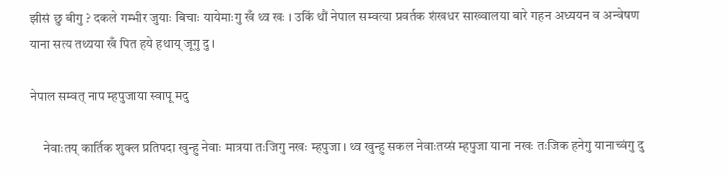झीसं छु बीगु ? दकले गम्भीर जुयाः बिचाः यायेमाःगु खँ थ्व खः । उकिं थौं नेपाल सम्वत्या प्रवर्तक शंखधर साख्वालया बारे गहन अध्ययन व अन्वेषण याना सत्य तथ्यया खँ पित हये हथाय् जूगु दु ।

नेपाल सम्वत् नाप म्हपुजाया स्वापू मदु

     नेवाःतय् कार्तिक शुक्ल प्रतिपदा खुन्हु नेवाः मात्रया तःजिगु नखः म्हपुजा । थ्व खुन्हु सकल नेवाःतय्सं म्हपुजा याना नखः तःजिक हनेगु यानाच्वंगु दु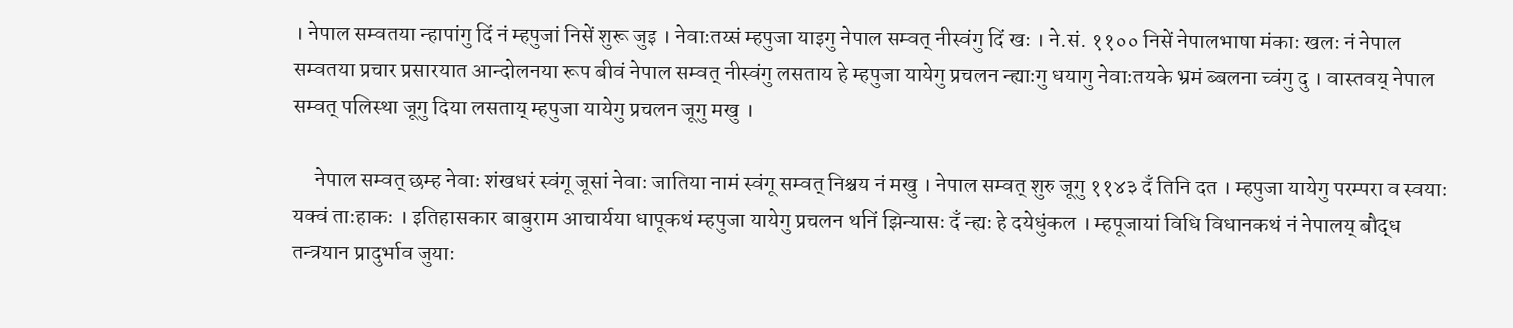। नेपाल सम्वतया न्हापांगु दिं नं म्हपुजां निसें शुरू जुइ । नेवाःतय्सं म्हपुजा याइगु नेपाल सम्वत् नीस्वंगु दिं खः । ने.सं. ११०० निसें नेपालभाषा मंकाः खलः नं नेपाल सम्वतया प्रचार प्रसारयात आन्दोलनया रूप बीवं नेपाल सम्वत् नीस्वंगु लसताय हे म्हपुजा यायेगु प्रचलन न्ह्याःगु धयागु नेवाःतयके भ्रमं ब्बलना च्वंगु दु । वास्तवय् नेपाल सम्वत् पलिस्था जूगु दिया लसताय् म्हपुजा यायेगु प्रचलन जूगु मखु ।

     नेपाल सम्वत् छम्ह नेवाः शंखधरं स्वंगू जूसां नेवाः जातिया नामं स्वंगू सम्वत् निश्चय नं मखु । नेपाल सम्वत् शुरु जूगु ११४३ दँ तिनि दत । म्हपुजा यायेगु परम्परा व स्वयाः यक्वं ताःहाकः । इतिहासकार बाबुराम आचार्यया धापूकथं म्हपुजा यायेगु प्रचलन थनिं झिन्यासः दँ न्ह्यः हे दयेधुंकल । म्हपूजायां विधि विधानकथं नं नेपालय् बौद्ध तन्त्रयान प्रादुर्भाव जुयाः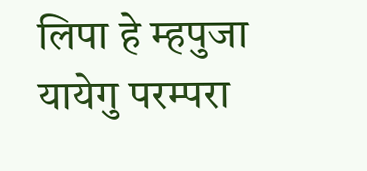लिपा हे म्हपुजा यायेगु परम्परा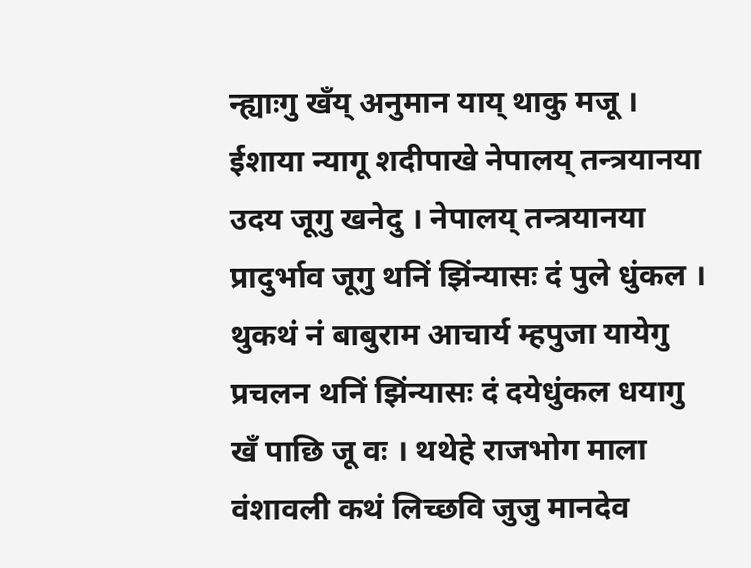न्ह्याःगु खँय् अनुमान याय् थाकु मजू । ईशाया न्यागू शदीपाखे नेपालय् तन्त्रयानया उदय जूगु खनेदु । नेपालय् तन्त्रयानया प्रादुर्भाव जूगु थनिं झिंन्यासः दं पुले धुंकल । थुकथं नं बाबुराम आचार्य म्हपुजा यायेगु प्रचलन थनिं झिंन्यासः दं दयेधुंकल धयागु खँ पाछि जू वः । थथेहे राजभोग माला वंशावली कथं लिच्छवि जुजु मानदेव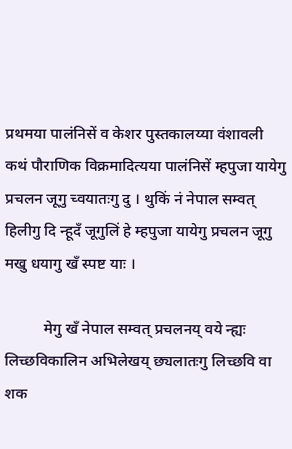प्रथमया पालंनिसें व केशर पुस्तकालय्या वंशावली कथं पौराणिक विक्रमादित्यया पालंनिसें म्हपुजा यायेगु प्रचलन जूगु च्वयातःगु दु । थुकिं नं नेपाल सम्वत् हिलीगु दि न्हूदँ जूगुलिं हे म्हपुजा यायेगु प्रचलन जूगु मखु धयागु खँ स्पष्ट याः ।

          मेगु खँ नेपाल सम्वत् प्रचलनय् वये न्ह्यः लिच्छविकालिन अभिलेखय् छ्यलातःगु लिच्छवि वा शक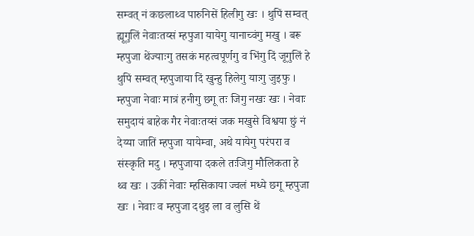सम्वत् नं कछलाथ्व पारुनिसें हिलीगु खः । थुपिं सम्वत् ह्यूगुलिं नेवाःतय्सं म्हपुजा यायेगु यानाच्वंगु मखु । बरू म्हपुजा थेंज्याःगु तसकं महत्वपूर्णगु व भिंगु दिं जूगुलिं हे थुपिं सम्वत् म्हपुजाया दिं खुन्हु हिलेगु याःगु जुइफु । म्हपुजा नेवाः मात्रं हनीगु छगू तः जिगु नखः खः । नेवाः समुदायं बाहेक गैर नेवाःतय्सं जक मखुसे विश्वया छुं नं देय्या जातिं म्हपुजा यायेम्वा, अथे यायेगु परंपरा व संस्कृति मदु । म्हपुजाया दकले तःजिगु मौलिकता हे थ्व खः । उकीं नेवाः म्हसिकाया ज्वलं मध्ये छगू म्हपुजा खः । नेवाः व म्हपुजा दथुइ ला व लुसि थें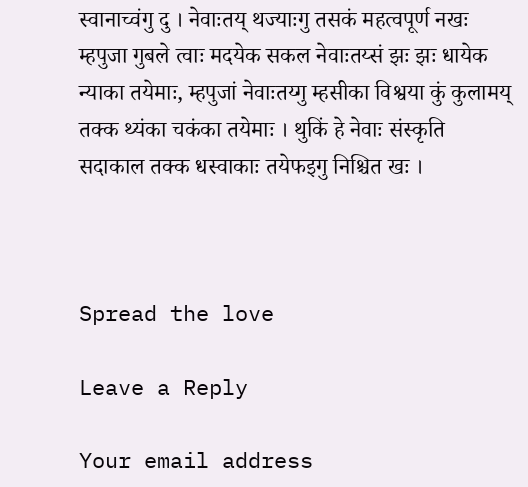स्वानाच्वंगु दु । नेवाःतय् थज्याःगु तसकं महत्वपूर्ण नखः म्हपुजा गुबले त्वाः मदयेक सकल नेवाःतय्सं झः झः धायेक न्याका तयेमाः, म्हपुजां नेवाःतय्गु म्हसीका विश्वया कुं कुलामय् तक्क थ्यंका चकंका तयेमाः । थुकिं हे नेवाः संस्कृति सदाकाल तक्क धस्वाकाः तयेफइगु निश्चित खः ।



Spread the love

Leave a Reply

Your email address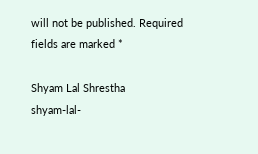will not be published. Required fields are marked *

Shyam Lal Shrestha
shyam-lal-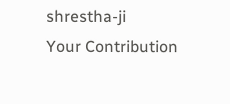shrestha-ji
Your Contribution